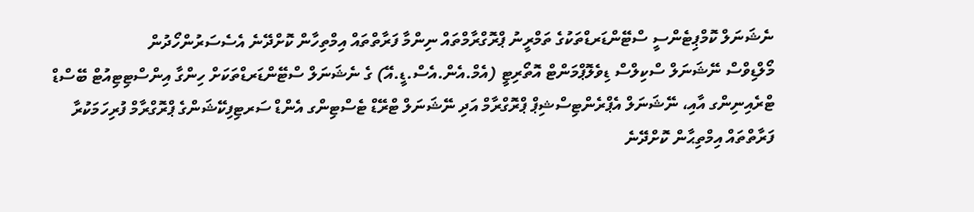ނެޝަނަލް ކޮމްޕިޓެންސީ ސްޓޭންޑަރޑްތަކުގެ ތަމްރީނު ޕްރޮގްރާމްތައް ނިންމާ ފަރާތްތައް އިމްތިހާން ކޮށްދޭނެ އެސެސަރުންހޯދުން
މޯލްޑިވްސް ނޭޝަނަލް ސްކިލްސް ޑިވެލޮޕްމަންޓް އޮތޯރިޓީ (އެމް.އެން.އެސް.ޑީ.އޭ) ގެ ނެޝަނަލް ސްޓޭންޑަރޑްތަކަށް ހިންގާ އިންސްޓިޓިއުޓް ބޭސްޑް ޓްރެއިނިންގ އާއި، ނޭޝަނަލް އެޕްރެންޓިސްޝިޕް ޕްރޮގްރާމް އަދި ނޭޝަނަލް ޓްރޭޑް ޓެސްޓިންގ އެންޑް ސަރޓިފިކޭޝަންގެ ޕްރޮގްރާމް ފުރިހަމަކުރާ ފަރާތްތައް އިމްތިޙާން ކޮށްދޭނެ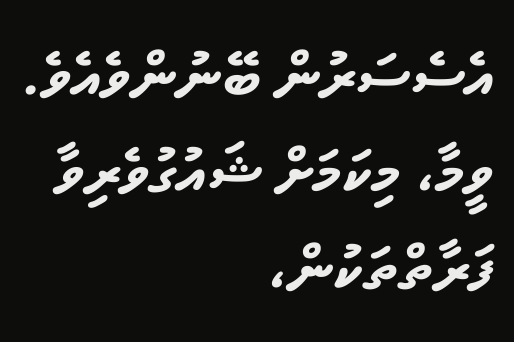އެސެސަރުން ބޭނުންވެއެވެ.
ވީމާ، މިކަމަށް ޝައުގުވެރިވާ ފަރާތްތަކުން،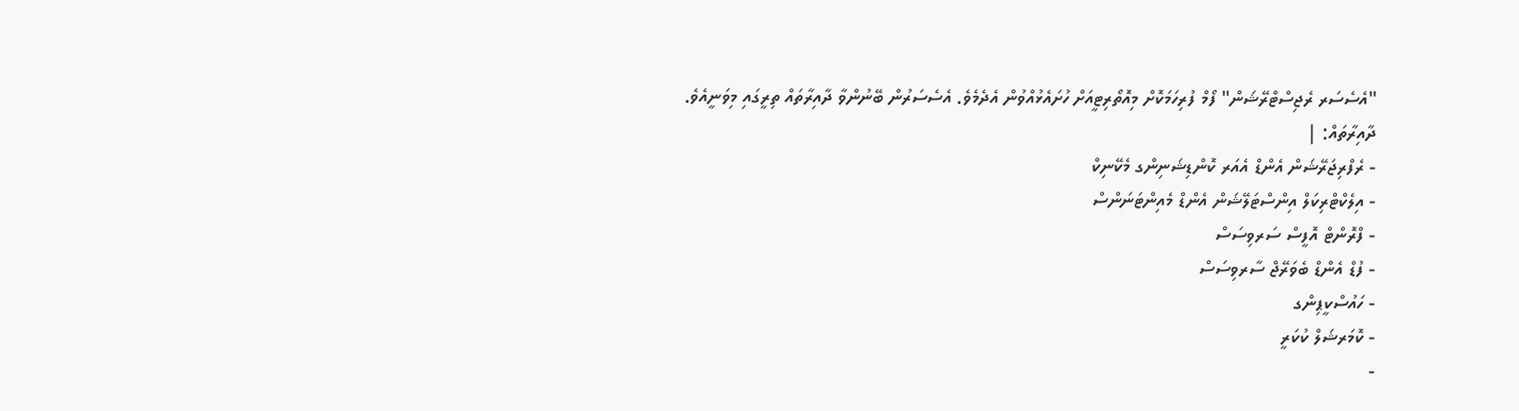"އެސެސަރ ރެޖިސްޓްރޭޝަން" ފޯމް ފުރިހަމަކޮށް މިއޮތޯރިޓީއަށް ހުށައެޅުއްވުން އެދެމެވެ. އެސެސަރުން ބޭނުންވާ ދާއިރާތައް ތިރީގައި މިވަނީއެވެ.
ދާއިރާތައް: |
- ރެފްރިޖަރޭޝަން އެންޑް އެއަރ ކޮންޑިޝަނިންގ މެކޭނިކް
- އިލެކްޓްރިކަލް އިންސްޓަލޭޝަން އެންޑް މެއިންޓަނަންސް
- ފްރޮންޓް އޮފީސް ސަރވިސަސް
- ފުޑް އެންޑް ބެވަރޭޖް ސާރވިސަސް
- ހައުސްކީޕިންގ
- ކޮމަރޝަލް ކުކަރީ
-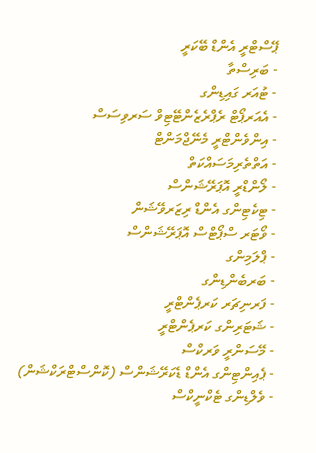ޕޭސްޓްރީ އެންޑް ބޭކަރީ
- ބަރިސްތާ
- ޓުއަރ ގައިޑިންގ
- އެއަރޕޯޓް ރެޕްރެޒެންޓޭޓިވް ސަރވިސަސް
- އިންވެންޓްރީ މެނޭޖްމަންޓް
- އަތްތެރިމަސައްކަތް
- ލޯންޑްރީ އޮޕަރޭޝަންސް
- ޓިކެޓިންގ އެންޑް ރިޒަރވޭޝަން
- ވޯޓަރ ސްޕޯޓްސް އޮޕަރޭޝަންސް
- ޕްލަމިންގ
- ބަރބެންޑިންގ
- ފަރނިޗަރ ކަރޕެންޓްރީ
- ޝަޓަރިންގ ކަރޕެންޓްރީ
- މޭސަންރީ ވަރކްސް
- ޕެއިންޓިންގ އެންޑް ޑެކަރޭޝަންސް (ކޮންސްޓްރަކްޝަން)
- ވެލްޑިންގ ޓެކްނީކްސް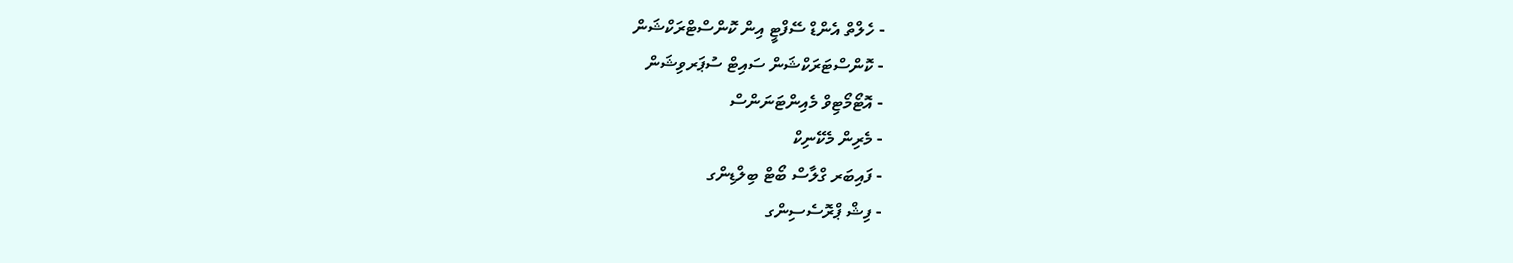- ހެލްތް އެންޑް ސޭފްޓީ އިން ކޮންސްޓްރަކްޝަން
- ކޮންސްޓަރަކްޝަން ސައިޓް ސުޕަރވިޝަން
- އޮޓޯމޯޓިވް މެއިންޓަނަންސް
- މެރިން މެކޭނިކް
- ފައިބަރ ގްލާސް ބޯޓް ބިލްޑިންގ
- ފިޝް ޕްރޮސެސިންގ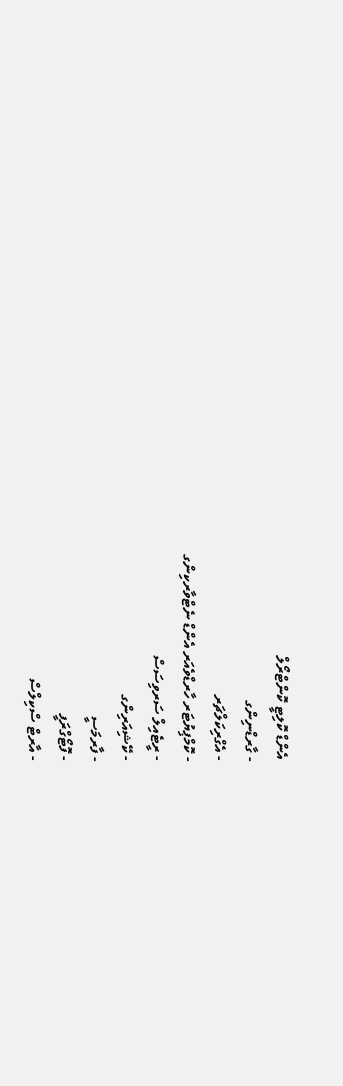އެންޑް ކޮލިޓީ ކޮންޓްރޯލް
- ގާރޑްނިންގ
- އެގްރިކަލްޗަރ
- ކޮމްޕިޔުޓަރ ހާރޑްވެއަރ އެންޑް ނެޓްވާރކިންގ
- ރީޓެއިލް ސަރވިސަސް
- ކޭޝިއަރިންގ
- ފާރމަސީ
- ފޮޓޯގްރަފީ
- އާރޓް ސްކިލްސް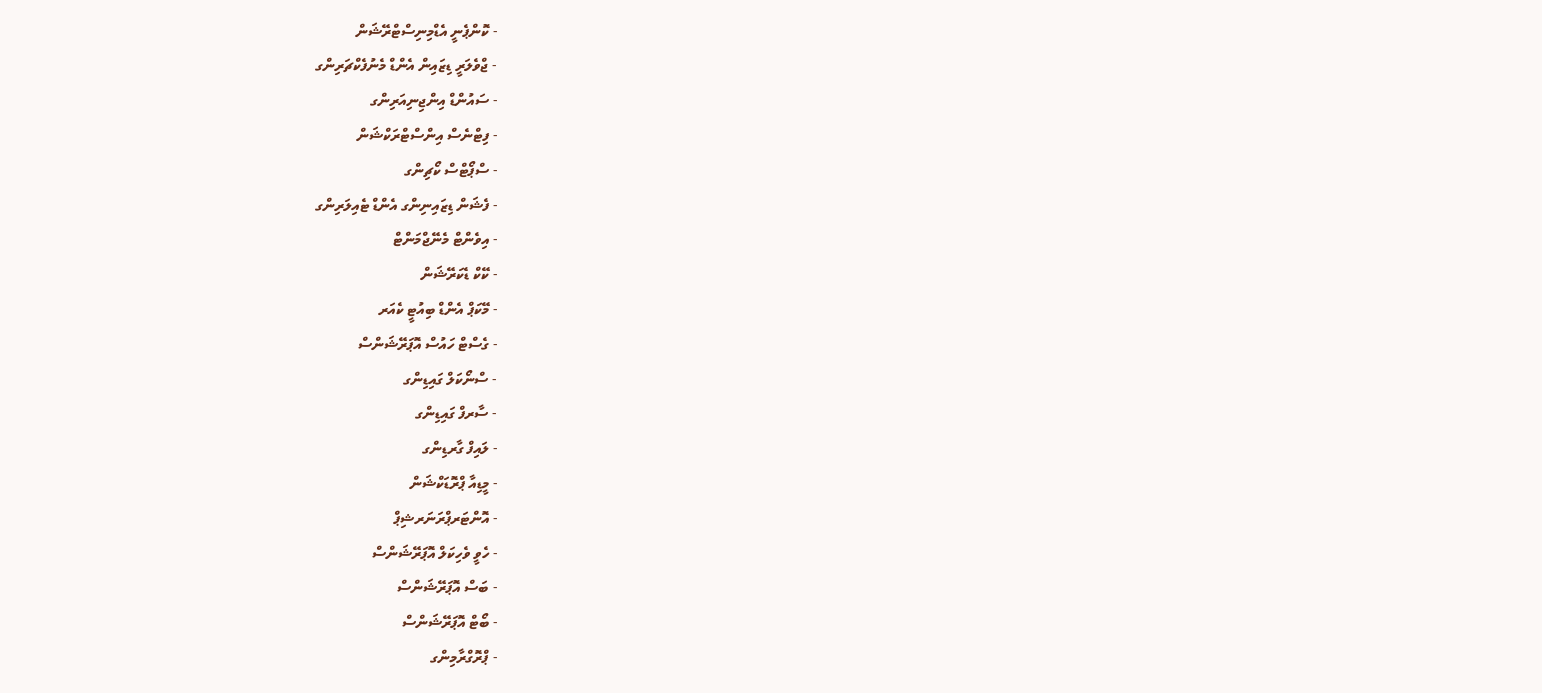- ކޮންޕެނީ އެޑްމިނިސްޓްރޭޝަން
- ޖްވެލަރީ ޑިޒައިން އެންޑް މެނުފެކްޗަރިންގ
- ސައުންޑް އިންޖިނިއަރިންގ
- ފިޓްނެސް އިންސްޓްރަކްޝަން
- ސްޕޯޓްސް ކޯޗިންގ
- ފެޝަން ޑިޒައިނިންގ އެންޑް ޓެއިލަރިންގ
- އިވެންޓް މެނޭޖްމަންޓް
- ކޭކް ޑެކަރޭޝަން
- މޭކަޕް އެންޑް ބިއުޓީ ކެއަރ
- ގެސްޓް ހައުސް އޮޕަރޭޝަންސް
- ސްނޯކަލް ގައިޑިންގ
- ސާރފް ގައިޑިންގ
- ލައިފް ގާރޑިންގ
- މީޑިއާ ޕްރޮޑަކްޝަން
- އޮންޓަރޕްރަނަރޝިޕް
- ހެވީ ވެހިކަލް އޮޕަރޭޝަންސް
- ބަސް އޮޕަރޭޝަންސް
- ބޯޓް އޮޕަރޭޝަންސް
- ޕްރޮގްރާމިންގ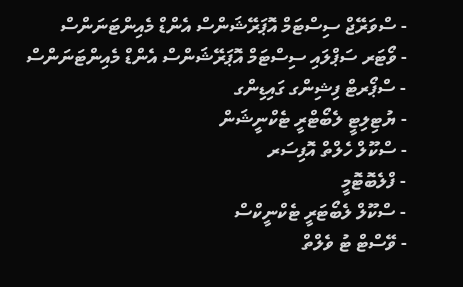- ސްވަރޭޖް ސިސްޓަމް އޮޕަރޭޝަންސް އެންޑް މެއިންޓަނަންސް
- ވޯޓަރ ސަޕްލައި ސިސްޓަމް އޮޕަރޭޝަންސް އެންޑް މެއިންޓަނަންސް
- ސްޕޯރޓް ފިޝިންގ ގައިޑިންގ
- ޔުޓިލިޓީ ލެބޯޓްރީ ޓެކްނީޝަން
- ސްކޫލް ހެލްތް އޮފިސަރ
- ފްލެބޮޓޮމީ
- ސްކޫލް ލެބޯޓަރީ ޓެކްނީކްސް
- ވޭސްޓް ޓު ވެލްތް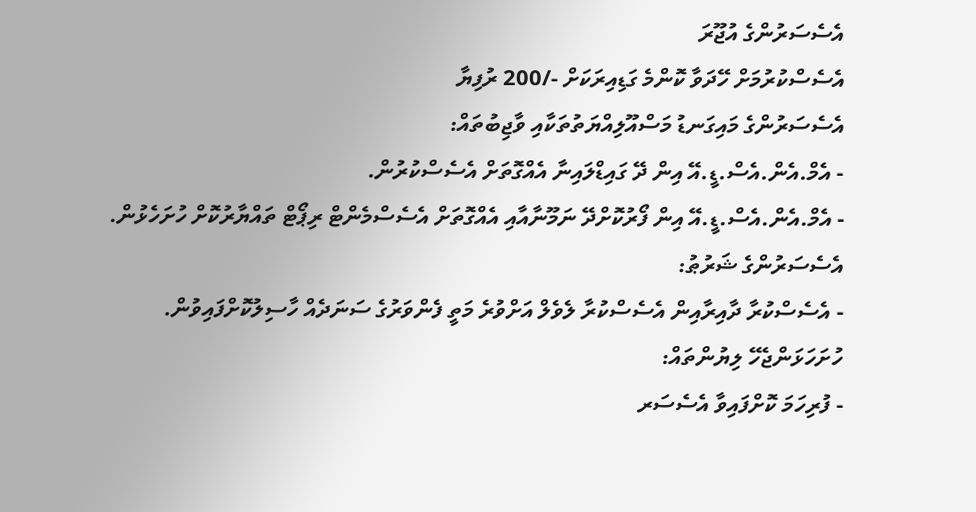އެސެސަރުންގެ އުޖޫރަ
އެސެސްކުރުމަށް ހޭދަވާ ކޮންމެ ގަޑިއިރަކަށް -/200 ރުފިޔާ
އެސެސަރުންގެ މައިގަނޑު މަސްއޫލިއްޔަތުތަކާއި ވާޖިބުތައް:
- އެމް.އެން.އެސް.ޑީ.އޭ އިން ދޭ ގައިޑްލައިނާ އެއްގޮތަށް އެސެސްކުރުން.
- އެމް.އެން.އެސް.ޑީ.އޭ އިން ފޯރުކޮށްދޭ ނަމޫނާއާއި އެއްގޮތަށް އެސެސްމެންޓް ރިޕޯޓް ތައްޔާރުކޮށް ހުށަހެޅުން.
އެސެސަރުންގެ ޝަރުޠު:
- އެސެސްކުރާ ދާއިރާއިން އެސެސްކުރާ ލެވެލް އަށްވުރެ މަތީ ފެންވަރުގެ ސަނަދެއް ހާސިލުކޮށްފައިވުން.
ހުށަހަޅަންޖެހޭ ލިޔުންތައް:
- ފުރިހަމަ ކޮށްފައިވާ އެސެސަރ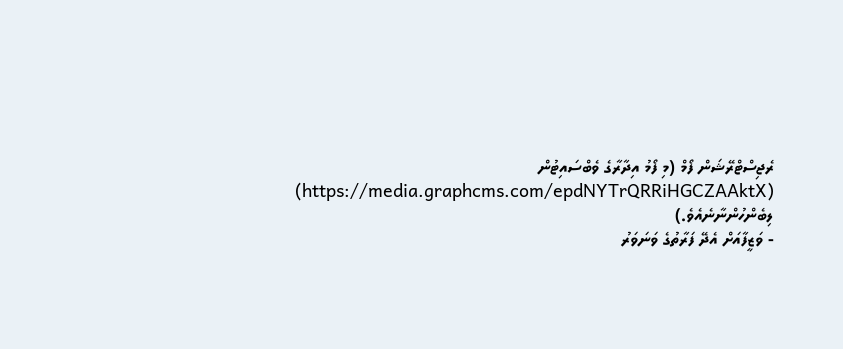ރެޖިސްޓްރޭޝަން ފޯމް (މި ފޯމު އިދާރާގެ ވެބްސައިޓުން (https://media.graphcms.com/epdNYTrQRRiHGCZAAktX) ލިބެންހުންނާނެއެވެ.)
- ވަޒީފާއަށް އެދޭ ފަރާތުގެ ވަނަވަރު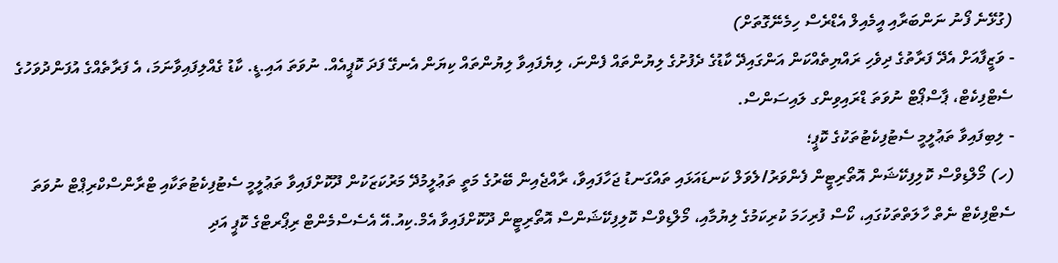(ގުޅޭނެ ފޯނު ނަންބަރާއި އީމެއިލް އެޑްރެސް ހިމެނޭގޮތަށް)
- ވަޒީފާއަށް އެދޭ ފަރާތުގެ ދިވެހި ރައްޔިތެއްކަން އަންގައިދޭ ކާޑުގެ ދެފުށުގެ ލިޔުންތައް ފެންނަ، ލިޔެފައިވާ ލިޔުންތައް ކިޔަން އެނގޭ ފަދަ ކޮޕީއެއް. ނުވަތަ އައި.ޑީ. ކާޑު ގެއްލިފައިވާނަމަ، އެ ފަރާތެއްގެ އުފަންދުވަހުގެ ސެޓްފިކެޓް، ޕާސްޕޯޓް ނުވަތަ ޑްރައިވިންގ ލައިސަންސް.
- ލިބިފައިވާ ތަޢުލީމީ ސެޓުފިކެޓުތަކުގެ ކޮޕީ؛
(ހ) މޯލްޑިވްސް ކޮލިފިކޭޝަން އޮތޯރިޓީން ފެންވަރު/ލެވަލް ކަނޑައަޅައި ތައްގަނޑު ޖަހާފައިވާ، ރާއްޖެއިން ބޭރުގެ މަތީ ތަޢުލީމުދޭ މަރުކަޒަކުން ދޫކޮށްފައިވާ ތަޢުލީމީ ސެޓުފިކެޓުތަކާއި ޓްރާންސްކްރިޕްޓް ނުވަތަ ސެޓްފިކެޓް ނެތް ހާލަތްތަކުގައި، ކޯސް ފުރިހަމަ ކުރިކަމުގެ ލިޔުމާއި، މޯލްޑިވްސް ކޮލިފިކޭޝަންސް އޮތޯރިޓީން ދޫކޮށްފައިވާ އެމް.ކިއު.އޭ އެސެސްމެންޓް ރިޕޯރޓްގެ ކޮޕީ އަދި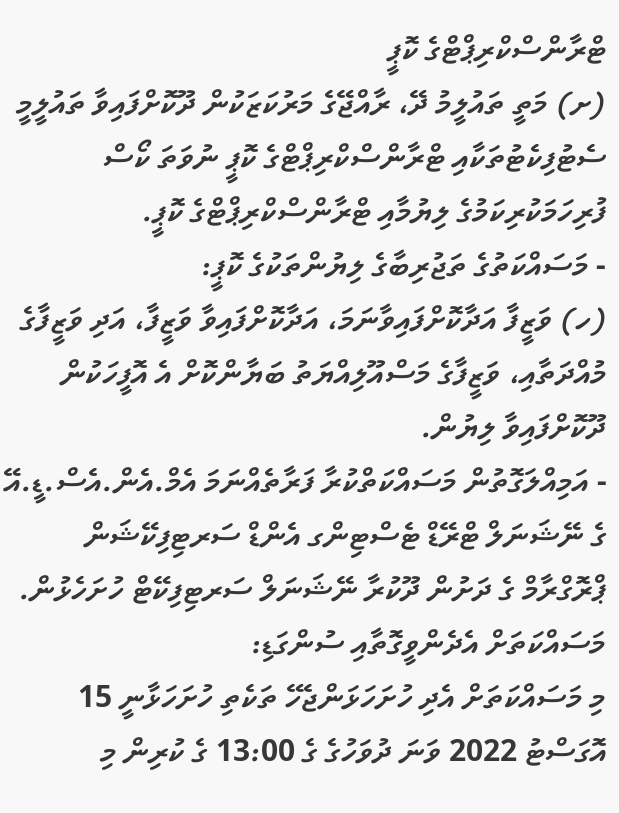ޓްރާންސްކްރިޕްޓްގެ ކޮޕީ
(ށ) މަތީ ތައުލީމު ދޭ، ރާއްޖޭގެ މަރުކަޒަކުން ދޫކޮށްފައިވާ ތައުލީމީ ސެޓުފިކެޓުތަކާއި ޓްރާންސްކްރިޕްޓްގެ ކޮޕީ ނުވަތަ ކޯސް ފުރިހަމަކުރިކަމުގެ ލިޔުމާއި ޓްރާންސްކްރިޕްޓްގެ ކޮޕީ.
- މަސައްކަތުގެ ތަޖުރިބާގެ ލިޔުންތަކުގެ ކޮޕީ:
(ހ) ވަޒީފާ އަދާކޮށްފައިވާނަމަ، އަދާކޮށްފައިވާ ވަޒީފާ، އަދި ވަޒީފާގެ މުއްދަތާއި، ވަޒީފާގެ މަސްއޫލިއްޔަތު ބަޔާންކޮށް އެ އޮފީހަކުން ދޫކޮށްފައިވާ ލިޔުން.
- އަމިއްލަގޮތުން މަސައްކަތްކުރާ ފަރާތެއްނަމަ އެމް.އެން.އެސް.ޑީ.އޭ ގެ ނޭޝަނަލް ޓްރޭޑް ޓެސްޓިންގ އެންޑް ސަރޓިފިކޭޝަން ޕްރޮގްރާމް ގެ ދަށުން ދޫކުރާ ނޭޝަނަލް ސަރޓިފިކޭޓް ހުށަހެޅުން.
މަސައްކަތަށް އެދެންވީގޮތާއި ސުންގަޑި:
މި މަސައްކަތަށް އެދި ހުށަހަޅަންޖެހޭ ތަކެތި ހުށަހަޅާނީ 15 އޮގަސްޓު 2022 ވަނަ ދުވަހުގެ ގެ 13:00 ގެ ކުރިން މި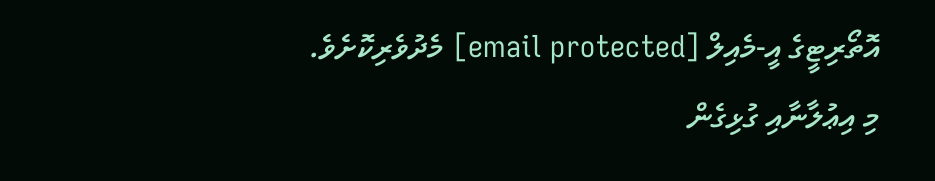އޮތޯރިޓީގެ އީ-މެއިލް [email protected] މެދުވެރިކޮށެވެ.
މި އިޢުލާނާއި ގުޅިގެން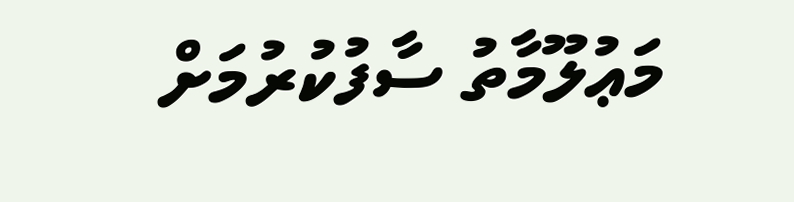މަޢުލޫމާތު ސާފުކުރުމަށް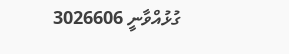ގުޅުއްވާނީ 3026606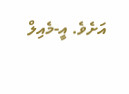އަށެވެ. އީ-މެއިލް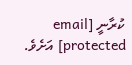ކުރާނީ [email protected] އަށެވެ.